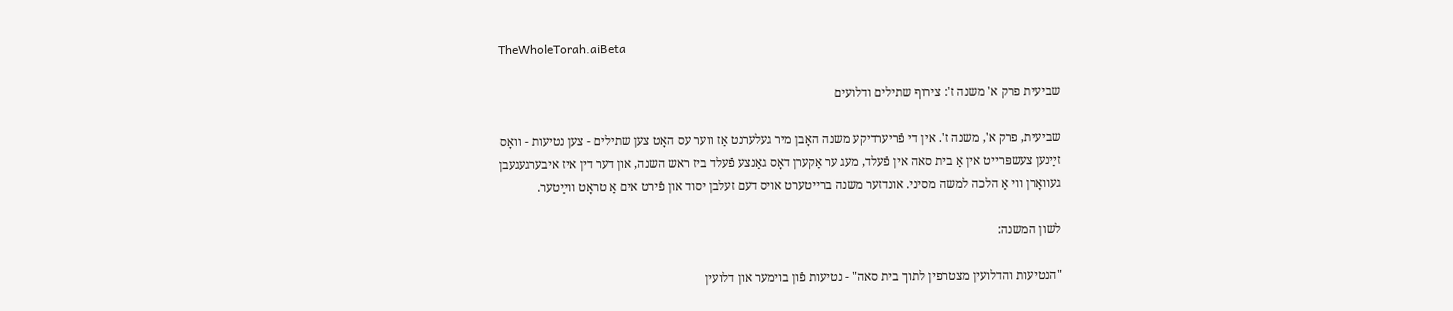TheWholeTorah.aiBeta

שביעית פרק א' משנה ז': צירוף שתילים ודלועים

שביעית, פרק א', משנה ז'. אין די פֿריערדיקע משנה האָבן מיר געלערנט אַז ווער עס האָט צען שתילים - צען נטיעות - וואָס זײַנען צעשפּרייט אין אַ בית סאה אין פֿעלד, מעג ער אַקערן דאָס גאַנצע פֿעלד ביז ראש השנה, און דער דין איז איבערגעגעבן געוואָרן ווי אַ הלכה למשה מסיני. אונדזער משנה ברייטערט אויס דעם זעלבן יסוד און פֿירט אים אַ טראָט ווײַטער.

לשון המשנה:

"הנטיעות והדלועין מצטרפין לתוך בית סאה" - נטיעות פֿון בוימער און דלועין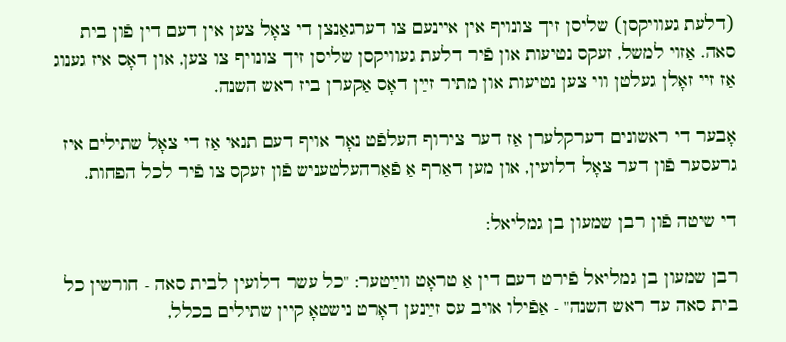(דלעת געוויקסן) שליסן זיך צונויף אין איינעם צו דערגאַנצן די צאָל צען אין דעם דין פֿון בית סאה. אַזוי למשל, זעקס נטיעות און פֿיר דלעת געוויקסן שליסן זיך צונויף צו צען, און דאָס איז גענוג אַז זיי זאָלן געלטן ווי צען נטיעות און מתיר זײַן דאָס אַקערן ביז ראש השנה.

אָבער די ראשונים דערקלערן אַז דער צירוף העלפֿט נאָר אויף דעם תנאי אַז די צאָל שתילים איז גרעסער פֿון דער צאָל דלועין, און מען דאַרף אַ פֿאַרהעלטעניש פֿון זעקס צו פֿיר לכל הפחות.

די שיטה פֿון רבן שמעון בן גמליאל:

רבן שמעון בן גמליאל פֿירט דעם דין אַ טראָט ווײַטער: "כל עשר דלועין לבית סאה - חורשין כל בית סאה עד ראש השנה" - אַפֿילו אויב עס זײַנען דאָרט נישטאָ קיין שתילים בכלל,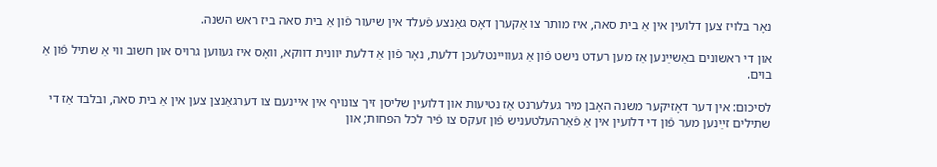נאָר בלויז צען דלועין אין אַ בית סאה, איז מותר צו אַקערן דאָס גאַנצע פֿעלד אין שיעור פֿון אַ בית סאה ביז ראש השנה.

און די ראשונים באַשײַנען אַז מען רעדט נישט פֿון אַ געוויינטלעכן דלעת, נאָר פֿון אַ דלעת יוונית דווקא, וואָס איז געווען גרויס און חשוב ווי אַ שתיל פֿון אַ בוים.

לסיכום: אין דער דאָזיקער משנה האָבן מיר געלערנט אַז נטיעות און דלועין שליסן זיך צונויף אין איינעם צו דערגאַנצן צען אין אַ בית סאה, ובלבד אַז די שתילים זײַנען מער פֿון די דלועין אין אַ פֿאַרהעלטעניש פֿון זעקס צו פֿיר לכל הפחות; און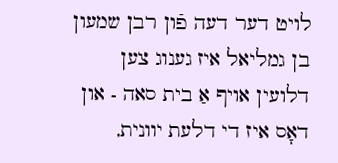לויט דער דעה פֿון רבן שמעון בן גמליאל איז גענוג צען דלועין אויף אַ בית סאה - און דאָס איז די דלעת יוונית,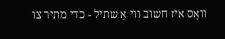וואָס איז חשוב ווי אַ שתיל - כדי מתיר צו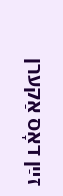זײַן דאָס אַקערן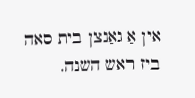אין אַ גאַנצן בית סאה ביז ראש השנה.